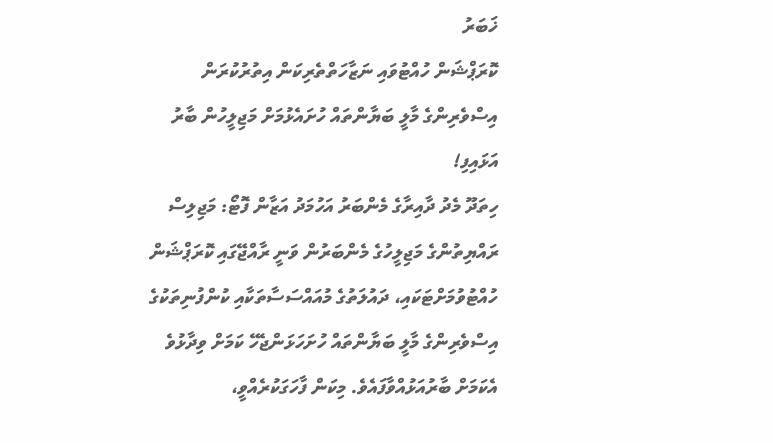ޚަބަރު
ކޮރަޕްޝަން ހުއްޓުވައި ނަޒާހަތްތެރިކަން އިތުރުކުރަން އިސްވެރިންގެ މާލީ ބަޔާންތައް ހުށައެޅުމަށް މަޖިލީހުން ބާރު އަޅައިފި!
ހިތަދޫ މެދު ދާއިރާގެ މެންބަރު އަހުމަދު އަޒާން ފޮޓޯ: މަޖިލިސް
ރައްޔިތުންގެ މަޖިލީހުގެ މެންބަރުން ވަނީ ރާއްޖޭގައި ކޮރަޕްޝަން ހުއްޓުވުމަށްޓަކައި، ދައުލަތުގެ މުއައްސަސާތަކާއި ކުންފުނިތަކުގެ އިސްވެރިންގެ މާލީ ބަޔާންތައް ހުށަހަޅަންޖެހޭ ކަމަށް ވިދާޅުވެ އެކަމަށް ބާރުއަޅުއްވާފައެވެ. މިކަން ފާހަގަކުރެއްވީ،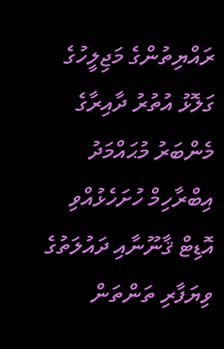ރައްޔިތުންގެ މަޖިލީހުގެ ގަލޮޅު އުތުރު ދާއިރާގެ މެންބަރު މުޙައްމަދު އިބްރާހިމް ހުށަހެޅުއްވި އޮޑިޓް ޤާނޫނާއި ދައުލަތުގެ ވިޔަފާރި ތަންތަން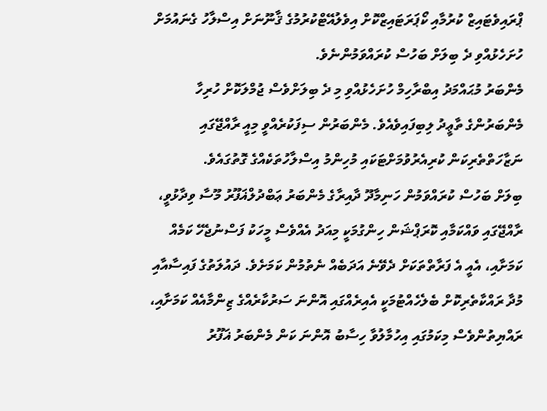ޕްރައިވެޓައިޒް ކުރުމާއި ކޯޕަރަޓައިޒްކޮށް އިވެލުއޭޓްކުރުމުގެ ޤާނޫނަށް އިސްލާހު ގެނައުމަށް ހުށަހެޅުއްވި ދެ ބިލަށް ބަހުސް ކުރައްވަމުންނެވެ.
މެންބަރު މުޙައްމަދު އިބްރާހިމް ހުށަހެޅުއްވި މި ދެ ބިލަށްވެސް ޖުމްލަކޮށް ހުރިހާ މެންބަރުންގެ ތާޢީދު ލިބިފައިވެއެވެ. މެންބަރުން ސިފަކުރެއްވީ މިއީ ރާއްޖޭގައި ނަޒާހަތްތެރިކަން ކުރިއެރުވުމަށްޓަކައި މުހިންމު އިސްލާހުތަކެއްގެ ގޮތުގައެވެ.
ބިލަށް ބަހުސް ކުރައްވަމުން ހަނިމާދޫ ދާއިރާގެ މެންބަރު ޢަބްދުލްޣަފޫރު މޫސާ ވިދާޅުވީ، ރާއްޖޭގައި ވައްކަމާއި ކޮރަޕްޝަން ހިންގުމަކީ މިއަދު އެއްވެސް މީހަކު ފަސްނުޖެހޭ ކަމެއް ކަމަށާއި، އެއީ އެ ފަރާތްތަކަށް ދެވޭނެ އަދަބެއް ނެތުމުން ކަމަށެވެ. ދައުލަތުގެ ފައިސާއާއި މުދާ ރައްކާތެރިކޮށް ބެލެހެއްޓުމަކީ އެއިރެއްގައި އޮންނަ ސަރުކާރެއްގެ ޒިންމާއެއް ކަމަށާއި، ރައްޔިތުންވެސް މިކަމުގައި އިހުމާލުވާ ހިސާބު އޮންނަ ކަން މެންބަރު ޣަފޫރު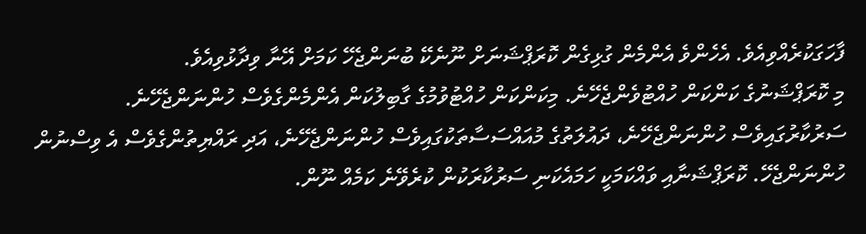ފާހަގަކުރެއްވިއެވެ. އެހެންވެ އެންމެން ގުޅިގެން ކޮރަޕްޝަނަށް ނޫނެކޭ ބުނަންޖެހޭ ކަމަށް އޭނާ ވިދާޅުވިއެވެ.
މި ކޮރަޕްޝަނުގެ ކަންކަން ހުއްޓުވެންޖެހޭނެ. މިކަންކަން ހުއްޓުވުމުގެ ގާބިލުކަން އެންމެންގެވެސް ހުންނަންޖެހޭނެ. ސަރުކާރުގައިވެސް ހުންނަންޖެހޭނެ، ދައުލަތުގެ މުއައްސަސާތަކުގައިވެސް ހުންނަންޖެހޭނެ، އަދި ރައްޔިތުންގެވެސް އެ ވިސްނުން ހުންނަންޖެހޭ. ކޮރަޕްޝަނާއި ވައްކަމަކީ ހަމައެކަނި ސަރުކާރަކުން ކުރެވޭނެ ކަމެއް ނޫން.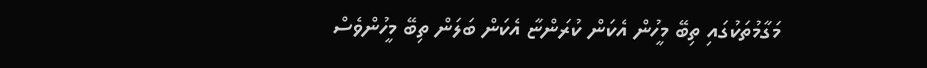މަގާމުތަކުގައި ތިބޭ މީހުން އެކަން ކުރަންޏާ އެކަން ބަލަން ތިބޭ މީހުންވެސް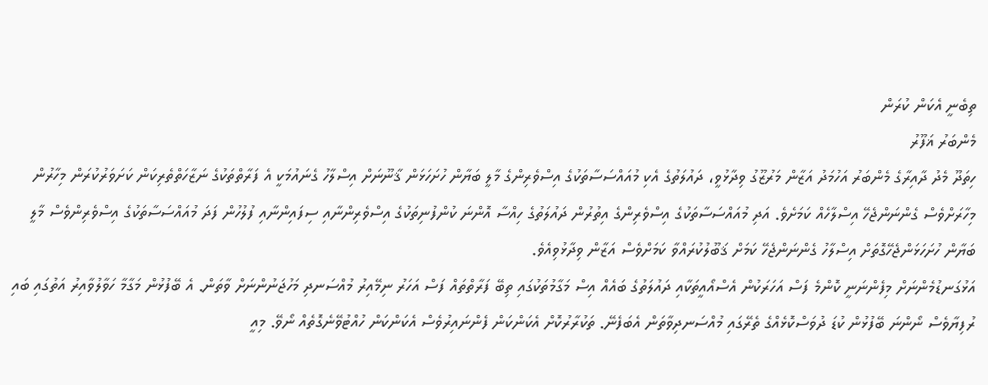ތިބެނީ އެކަން ކުރަން
މެންބަރު ޣަފޫރު
ހިތަދޫ މެދު ދާއިރާގެ މެންބަރު އަހުމަދު އަޒާން މަރުޒޫގު ވިދާޅުވީ، ދައުލަތުގެ އެކި މުއައްސަސާތަކުގެ އިސްވެރިންގެ މާލީ ބަޔާން ހުށަހަޅަން ޤާނޫނަށް އިސްލާހު ގެނައުމަކީ އެ ފަރާތްތަކުގެ ނަޒާހަތްތެރިކަން ކަށަވަރުކުރަން މިހާރުން މިހާރަށްވެސް ގެންނަންޖެހޭ އިސްލާހެއް ކަމަށެވެ. އަދި މުއައްސަސާތަކުގެ އިސްވެރިންގެ އިތުރުން ދައުލަތުގެ ހިއްސާ އޮންނަ ކުންފުނިތަކުގެ އިސްވެރިންނާއި ސިފައިންނާއި ފުލުހުން ފަދަ މުއައްސަސާތަކުގެ އިސްވެރިންވެސް މާލީ ބަޔާން ހުށަހަޅަންޖެހޭގޮތަށް އިސްލާހު ގެންނަންޖެހޭ ކަމަށް ޤަބޫލުކުރައްވާ ކަމަށްވެސް އަޒާން ވިދާޅުވިއެވެ.
އަޅުގަނޑުމެންނަށް މިފެންނަނީ ކޮންމެ ފަސް އަހަރަކުން އެސްއޯއީތަކާއި ދައުލަތުގެ ބައެއް އިސް މަގާމުތަކުގައި ތިބޭ ފަރާތްތައް ފަސް އަހަރު ނިމޭއިރު މުއްސަނދި މަހުޖަނުންނަށް ވާތަން. އެ ބޭފުޅުން މަގާމާ ހަވާލުވާއިރު އަތުގައި ބައި ރުފިޔާވެސް ނޯންނަ ބޭފުޅުން ކުޑަ ދުވަސްކޮޅެއްގެ ތެރޭގައި މުއްސަނދިވާތަން އެބަފެނޭ. ތަކުރާރުކޮށް އެކަންކަން ފެންނައިރުވެސް އެކަންކަން ހުއްޓުވޭނެގޮތެއް ނޯވޭ. މިއީ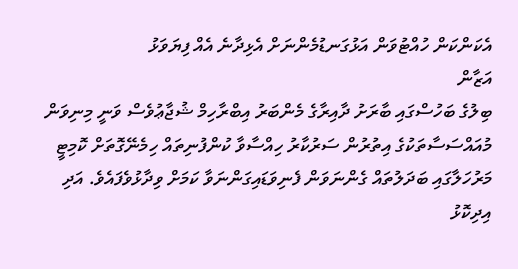އެކަންކަން ހުއްޓުވަން އަޅުގަނޑުމެންނަށް އެޅިދާނެ އެއް ފިޔަވަޅު
އަޒާން
ބިލުގެ ބަހުސްގައި ބާރަށު ދާއިރާގެ މެންބަރު އިބްރާހިމް ޝުޖާޢުވެސް ވަނީ މިނިވަން މުއައްސަސާތަކުގެ އިތުރުން ސަރުކާރު ހިއްސާވާ ކުންފުނިތައް ހިމެނޭގޮތަށް ކޮމިޓީ މަރުހަލާގައި ބަދަލުތައް ގެންނަވަން ފެނިވަޑައިގަންނަވާ ކަމަށް ވިދާޅުވެފައެވެ. އަދި އިދިކޮޅު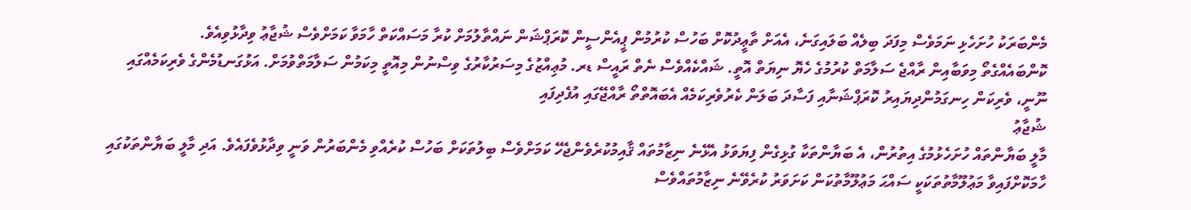މެންބަރަކު ހުށަހެޅި ނަމަވެސް މިފަދަ ބިލެއް ބަލައިގަނެ، އެއަށް ތާޢީދުކޮށް ބަހުސް ކުރުމުން ޕީއެންސީން ކޮރަޕްޝަން ނައްތާލުމަށް ކުރާ މަސައްކަތް ހާމަވާ ކަމަށްވެސް ޝުޖާޢު ވިދާޅުވިއެވެ.
ކޮންބައެއްގެތޯ މިވަބާއިން ރާއްޖެ ސަލާމަތް ކުރުމުގެ ހެޔޮ ނިޔަތް އޮތީ. ޝައްކެއްވެސް ނެތް ރައީސް ޑރ. މުޢިއްޒުގެ މިސަރުކާރުގެ ވިސްނުން މިއޮތީ މިކަމުން ސަލާމަތްވުމަށް. އަޅުގަނޑުމެންގެ ވެރިކަމެއްގައި ނޫނީ، ވެރިކަން ހިނގަމުންދިޔައިރު ކޮރަޕްޝަނާއި ފަސާދަ ބަލަން ކެރުވެރިކަމެއް އެބައޮތްތޯ ރާއްޖޭގައި އުފެދިފައި
ޝުޖާޢު
މާލީ ބަޔާންތައް ހުށަހެޅުމުގެ އިތުރުން، އެ ބަޔާންތަކާ ގުޅިގެން ފިޔަވަޅު އެޅޭނެ ނިޒާމުތައް ޤާއިމުކުރެވެންޖެހޭ ކަމަށްވެސް ބިލުތަކަށް ބަހުސް ކުރެއްވި މެންބަރުން ވަނީ ވިދާޅުވެފައެވެ. އަދި މާލީ ބަޔާންތަކުގައި ހާމަކޮށްފައިވާ މަޢުލޫމާތުތަކަކީ ސައްޙަ މަޢުލޫމާތުކަން ކަށަވަރު ކުރެވޭނެ ނިޒާމުތައްވެސް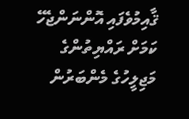ޤާއިމުވެފައި އޮންނަންޖެހޭ ކަމަށް ރައްޔިތުންގެ މަޖިލީހުގެ މެންބަރުން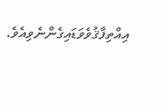އިއްތިފާޤުވެވަޑައިގެންނެވިއެވެ.